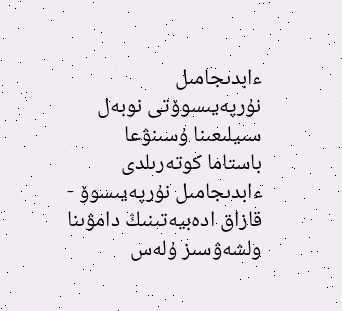ءابدىجامىل نۇرپەيىسوۆتى نوبەل سىيلىعىنا ۇسىنۋعا باستاما كوتەرىلدى
ءابدىجامىل نۇرپەيىسوۆ - قازاق ادەبيەتىنىڭ دامۋىنا ولشەۋسىز ۇلەس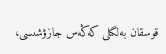قوسقان بەلگىلى كەڭەس جازۋشىسى،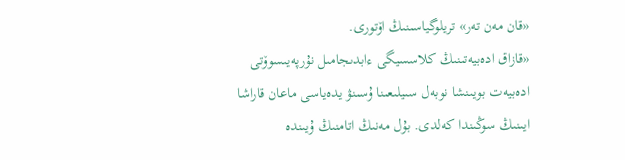«قان مەن تەر» تريلوگياسىنىڭ اۆتورى.
«قازاق ادەبيەتىنىڭ كلاسسيگى ءابدىجامىل نۇرپەيىسوۆتى ادەبيەت بويىنشا نوبەل سىيلىعىنا ۇسىنۋ يدەياسى ماعان قاراشا ايىنىڭ سوڭىندا كەلدى. بۇل مەنىڭ اتامنىڭ ۇيىندە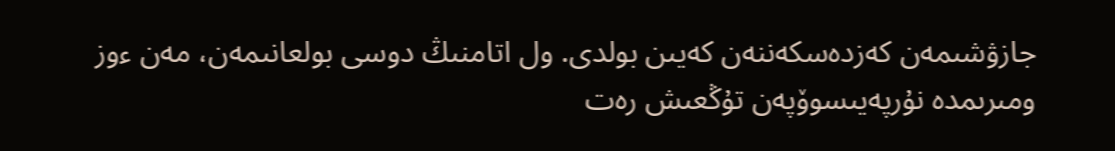جازۋشىمەن كەزدەسكەننەن كەيىن بولدى. ول اتامنىڭ دوسى بولعانىمەن، مەن ءوز ومىرىمدە نۇرپەيىسوۆپەن تۇڭعىش رەت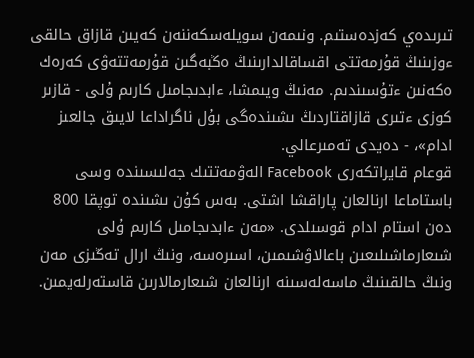تىرىدەي كەزدەستىم. ونىمەن سويلەسكەننەن كەيىن قازاق حالقى ءوزىنىڭ قۇرمەتتى اقساقالدارىنىڭ ەڭبەگىن قۇرمەتتەۋى كەرەك ەكەنىن ءتۇسىندىم. مەنىڭ ويىمشا، ءابدىجامىل كارىم ۇلى - قازىر كوزى ءتىرى قازاقتاردىڭ ىشىندەگى بۇل ناگراداعا لايىق جالعىز ادام»، - دەيدى تەمىرعالي.
قوعام قايراتكەرى Facebook الەۋمەتتىك جەلىسىندە وسى باستاماعا ارنالعان پاراقشا اشتى. بەس كۇن ىشىندە توپقا 800 دەن استام ادام قوسىلدى. «مەن ءابدىجامىل كارىم ۇلى شىعارماشىلىعىن باعالاۋشىمىن، اسىرەسە، ونىڭ ارال تەڭىزى مەن ونىڭ حالقىنىڭ ماسەلەسىنە ارنالعان شىعارمالارىن قاستەرلەيمىن.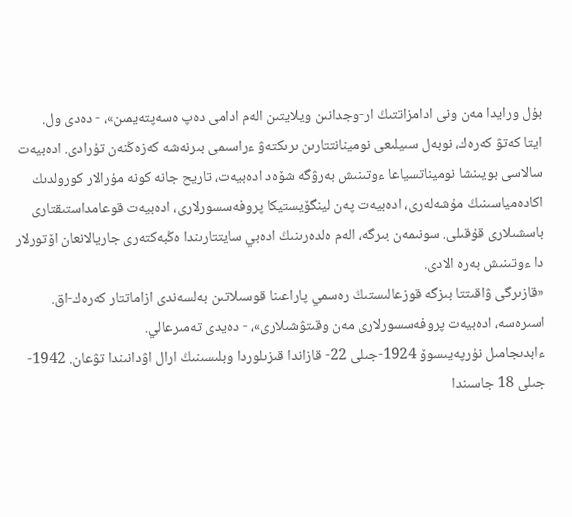بۇل ورايدا مەن ونى ادامزاتتىڭ ار-وجدانىن ويلايتىن الەم ادامى دەپ ەسەپتەيمىن»، - دەدى ول.
ايتا كەتۋ كەرەك، نوبەل سىيلىعى نومينانتتارىن ىرىكتەۋ ءراسىمى بىرنەشە كەزەڭنەن تۇرادى. ادەبيەت سالاسى بويىنشا نوميناتسياعا ءوتىنىش بەرۋگە شۆەد ادەبيەت، تاريح جانە كونە مۇرالار كورولدىك اكادەمياسىنىڭ مۇشەلەرى، ادەبيەت پەن لينگۆيستيكا پروفەسسورلارى، ادەبيەت قوعامداستىقتارى باسشىلارى قۇقىلى. سونىمەن بىرگە، الەم ەلدەرىنىڭ ادەبي سايتتارىندا ەڭبەكتەرى جاريالانعان اۆتورلار دا ءوتىنىش بەرە الادى.
«قازىرگى ۋاقىتتا بىزگە قوزعالىستىڭ رەسمي پاراعىنا قوسىلاتىن بەلسەندى ازاماتتار كەرەك-اق. اسىرەسە، ادەبيەت پروفەسسورلارى مەن وقىتۋشىلارى»، - دەيدى تەمىرعالي.
ءابدىجامىل نۇرپەيىسوۆ 1924-جىلى 22- قازاندا قىزىلوردا وبلىسىنىڭ ارال اۋدانىندا تۋعان. 1942-جىلى 18 جاسىندا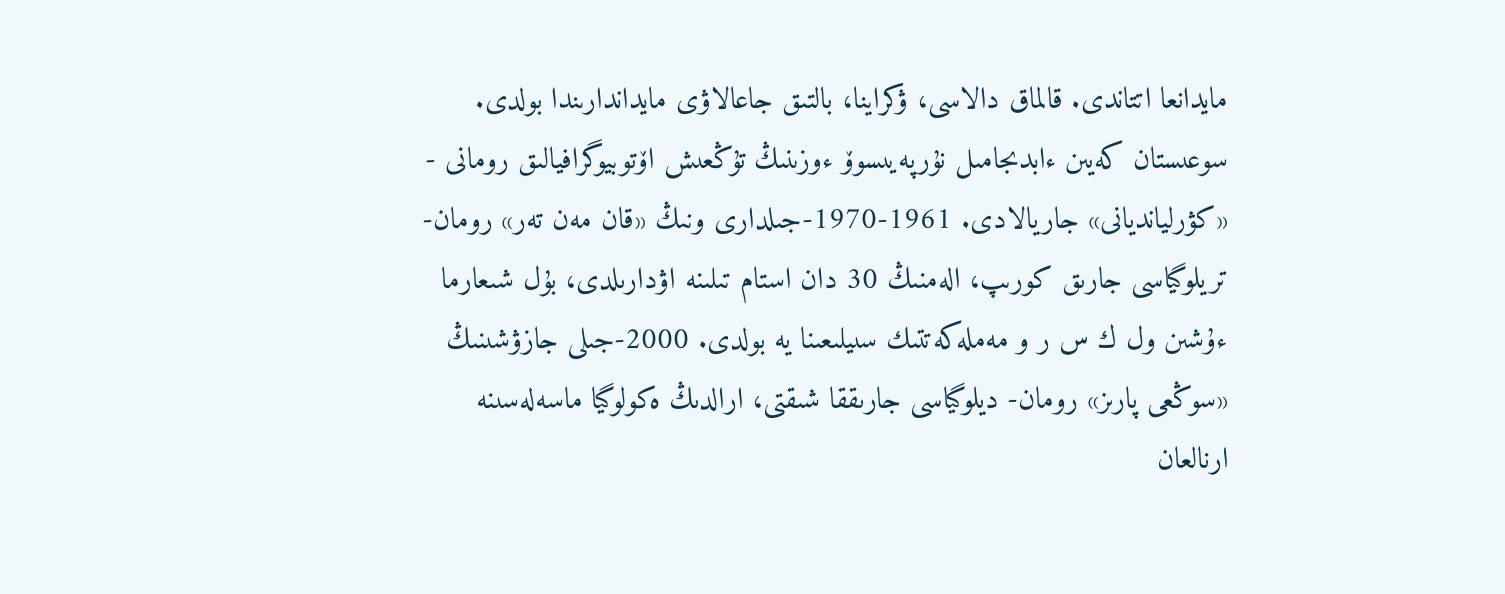مايدانعا اتتاندى. قالماق دالاسى، ۋكراينا، بالتىق جاعالاۋى مايداندارىندا بولدى. سوعىستان كەيىن ءابدىجامىل نۇرپەيىسوۆ ءوزىنىڭ تۇڭعىش اۆتوبيوگرافيالىق رومانى - «كۋرليانديانى» جاريالادى. 1961-1970-جىلدارى ونىڭ «قان مەن تەر» رومان-تريلوگياسى جارىق كورىپ، الەمنىڭ 30 دان استام تىلىنە اۋدارىلدى، بۇل شىعارما ءۇشىن ول ك س ر و مەملەكەتتىك سىيلىعىنا يە بولدى. 2000-جىلى جازۋشىنىڭ «سوڭعى پارىز» رومان- ديلوگياسى جارىققا شىقتى، ارالدىڭ ەكولوگيا ماسەلەسىنە ارنالعان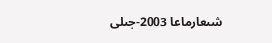شىعارماعا 2003-جىلى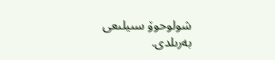شولوحوۆ سىيلىعى بەرىلدى.